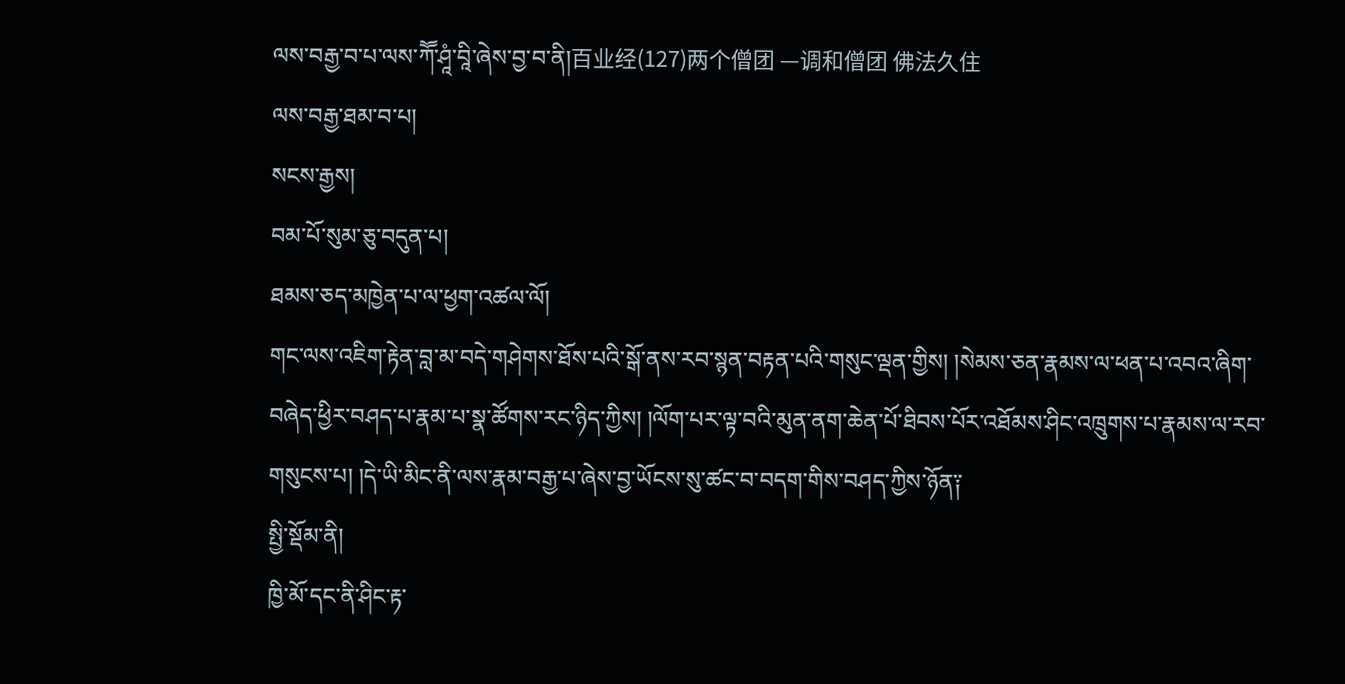ལས་བརྒྱ་བ་པ་ལས་ཀཽ་ཤཱཾ་བཱི་ཞེས་བྱ་བ་ནི།百业经(127)两个僧团 —调和僧团 佛法久住
ལས་བརྒྱ་ཐམ་བ་པ།
སངས་རྒྱས།
བམ་པོ་སུམ་ཅུ་བདུན་པ།
ཐམས་ཅད་མཁྱེན་པ་ལ་ཕྱག་འཚལ་ལོ།
གང་ལས་འཇིག་རྟེན་བླ་མ་བདེ་གཤེགས་ཐོས་པའི་སྒོ་ནས་རབ་སྙན་བརྟན་པའི་གསུང་ལྡན་གྱིས། །སེམས་ཅན་རྣམས་ལ་ཕན་པ་འབའ་ཞིག་བཞེད་ཕྱིར་བཤད་པ་རྣམ་པ་སྣ་ཚོགས་རང་ཉིད་ཀྱིས། །ལོག་པར་ལྟ་བའི་མུན་ནག་ཆེན་པོ་ཐིབས་པོར་འཐོམས་ཤིང་འཁྲུགས་པ་རྣམས་ལ་རབ་གསུངས་པ། །དེ་ཡི་མིང་ནི་ལས་རྣམ་བརྒྱ་པ་ཞེས་བྱ་ཡོངས་སུ་ཚང་བ་བདག་གིས་བཤད་ཀྱིས་ཉོན༑
སྤྱི་སྡོམ་ནི།
ཁྱི་མོ་དང་ནི་ཤིང་རྟ་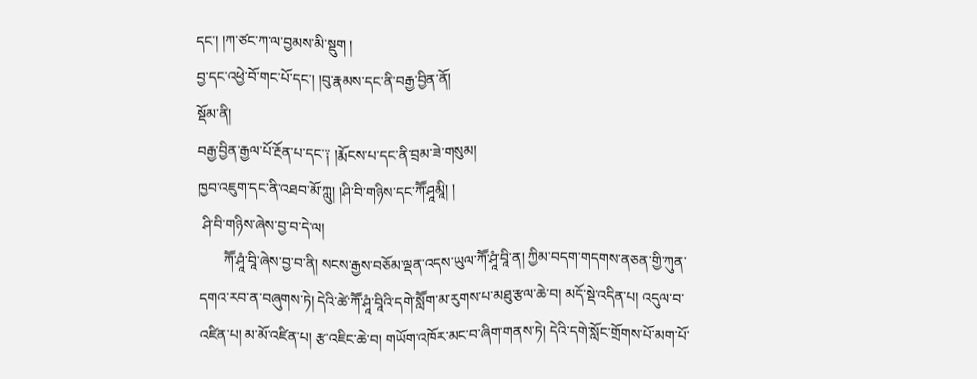དང་། །ཀ་ཙང་ཀ་ལ་བྱམས་མི་སྡུག །
བྱ་དང་འཕྱེ་བོ་གང་པོ་དང་། །བུ་རྣམས་དང་ནི་བརྒྱ་བྱིན་ནོ།
སྡོམ་ནི།
བརྒྱ་བྱིན་རྒྱལ་པོ་རྔོན་པ་དང་༑ །རྨོངས་པ་དང་ནི་བྲམ་ཟེ་གསུམ།
ཁྱབ་འཇུག་དང་ནི་འཐབ་མོ་ཀླུ། །ཤི་བི་གཉིས་དང་ཀཽ་ཤཱམཱི། །
 ཤི་བི་གཉིས་ཞེས་བྱ་བ་དེ་ལ།
       ཀཽ་ཤཱཾ་བཱི་ཞེས་བྱ་བ་ནི། སངས་རྒྱས་བཅོམ་ལྡན་འདས་ཡུལ་ཀཽ་ཤཱཾ་བཱི་ན། ཀྱིམ་བདག་གདགས་ནཅན་གྱི་ཀུན་དགའ་རབ་ན་བཞུགས་ཏེ། དེའི་ཚེ་ཀཽ་ཤཱཾ་བཱིའི་དགེ་སླཽག་མ་རུགས་པ་མཐུ་རྩལ་ཆེ་བ། མདོ་སྡེ་འདིན་པ། འདུལ་བ་འཛིན་པ། མ་མོ་འཛིན་པ། རྩ་འཇིང་ཆེ་བ། གཡོག་འཁོར་མང་བ་ཞིག་གནས་ཏེ། དེའི་དགེ་སློང་གྲོགས་པོ་མག་པོ་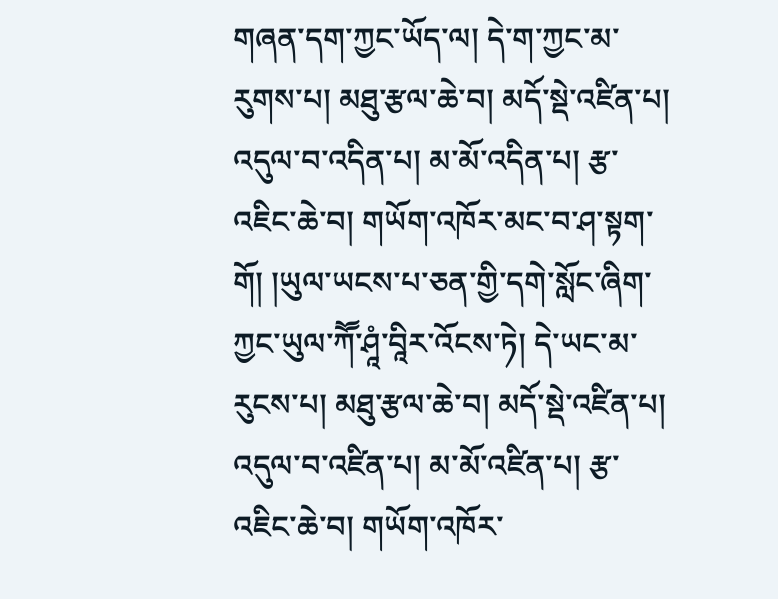གཞན་དག་ཀྱང་ཡོད་ལ། དེ་ག་ཀྱང་མ་རུགས་པ། མཐུ་རྩལ་ཆེ་བ། མདོ་སྡེ་འཛིན་པ། འདུལ་བ་འདིན་པ། མ་མོ་འདིན་པ། རྩ་འཇིང་ཆེ་བ། གཡོག་འཁོར་མང་བ་ཤ་སྟག་གོ། །ཡུལ་ཡངས་པ་ཅན་གྱི་དགེ་སློང་ཞིག་ཀྱང་ཡུལ་ཀཽ་ཤཱཾ་བཱིར་འོངས་ཏེ། དེ་ཡང་མ་རུངས་པ། མཐུ་རྩལ་ཆེ་བ། མདོ་སྡེ་འཛིན་པ། འདུལ་བ་འཛིན་པ། མ་མོ་འཛིན་པ། རྩ་འཇིང་ཆེ་བ། གཡོག་འཁོར་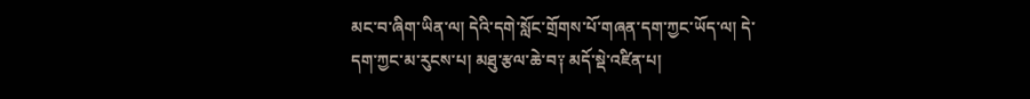མང་བ་ཞིག་ཡིན་ལ། དེའི་དགེ་སློང་གྲོགས་པོ་གཞན་དག་ཀྱང་ཡོད་ལ། དེ་དག་ཀྱང་མ་རུངས་པ། མཐུ་རྩལ་ཆེ་བ༑ མདོ་སྡེ་འཛིན་པ།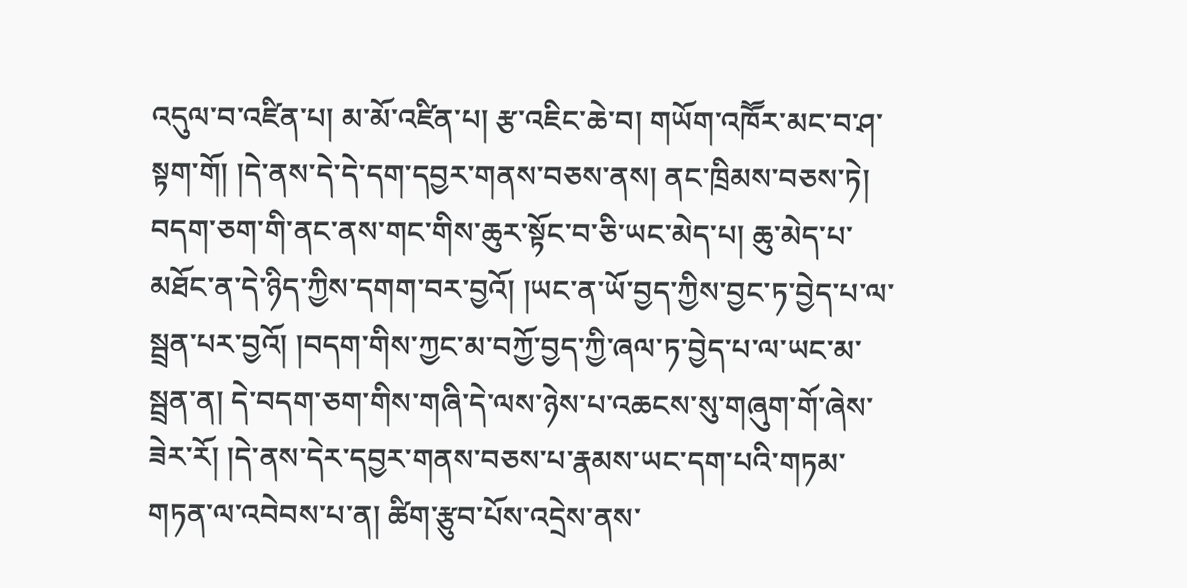འདུལ་བ་འཛིན་པ། མ་མོ་འཛིན་པ། རྩ་འཇིང་ཆེ་བ། གཡོག་འཁཽར་མང་བ་ཤ་སྟག་གོ། །དེ་ནས་དེ་དེ་དག་དབྱར་གནས་བཅས་ནས། ནང་ཁྲིམས་བཅས་ཏེ། བདག་ཅག་གི་ནང་ནས་གང་གིས་ཆུར་སྟོང་བ་ཅི་ཡང་མེད་པ། ཆུ་མེད་པ་མཐོང་ན་དེ་ཉིད་ཀྱིས་དགག་བར་བྱའོ། །ཡང་ན་ཡོ་བྱད་ཀྱིས་བྱང་ཏ་བྱེད་པ་ལ་སྦྲན་པར་བྱའོ། །བདག་གིས་ཀྱང་མ་བཀྱོ་བྱད་ཀྱི་ཞལ་ཏ་བྱེད་པ་ལ་ཡང་མ་སྦྲན་ན། དེ་བདག་ཅག་གིས་གཞི་དེ་ལས་ཉེས་པ་འཆངས་སུ་གཞུག་གོ་ཞེས་ཟེར་རོ། །དེ་ནས་དེར་དབྱར་གནས་བཅས་པ་རྣམས་ཡང་དག་པའི་གཏམ་གཏན་ལ་འབེབས་པ་ན། ཚིག་རྩུབ་པོས་འདྲེས་ནས་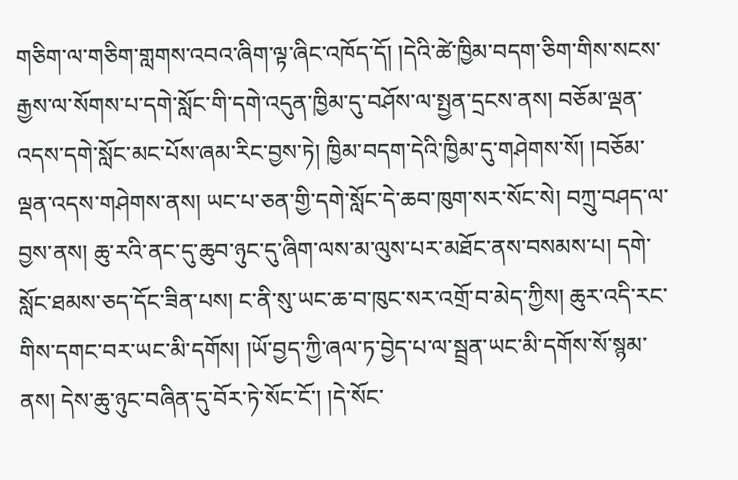གཅིག་ལ་གཅིག་གླགས་འབའ་ཞིག་ལྟ་ཞིང་འཁོད་དོ། །དེའི་ཚེ་ཁྱིམ་བདག་ཅིག་གིས་སངས་རྒྱས་ལ་སོགས་པ་དགེ་སློང་གི་དགེ་འདུན་ཁྱིམ་དུ་བཤོས་ལ་སྤྱན་དྲངས་ནས། བཅོམ་ལྡན་འདས་དགེ་སློང་མང་པོས་ཞམ་རིང་བྱས་ཏེ། ཁྱིམ་བདག་དེའི་ཁྱིམ་དུ་གཤེགས་སོ། །བཅོམ་ལྡན་འདས་གཤེགས་ནས། ཡང་པ་ཅན་གྱི་དགེ་སློང་དེ་ཆབ་ཁུག་སར་སོང་སེ། བཀྲུ་བཤད་ལ་བྱས་ནས། ཆུ་རའི་ནང་དུ་ཆུབ་ཉུང་དུ་ཞིག་ལས་མ་ལུས་པར་མཐོང་ནས་བསམས་པ། དགེ་སློང་ཐམས་ཅད་དོང་ཟིན་པས། ང་ནི་སུ་ཡང་ཆ་བ་ཁུང་སར་འགྲོ་བ་མེད་ཀྱིས། ཆུར་འདི་རང་གིས་དགང་བར་ཡང་མི་དགོས། །ཡོ་བྱད་ཀྱི་ཞལ་ཏ་བྱེད་པ་ལ་སྦྲན་ཡང་མི་དགོས་སོ་སྙམ་ནས། དེས་ཆུ་ཉུང་བཞིན་དུ་བོར་ཏེ་སོང་ངོ་། །དེ་སོང་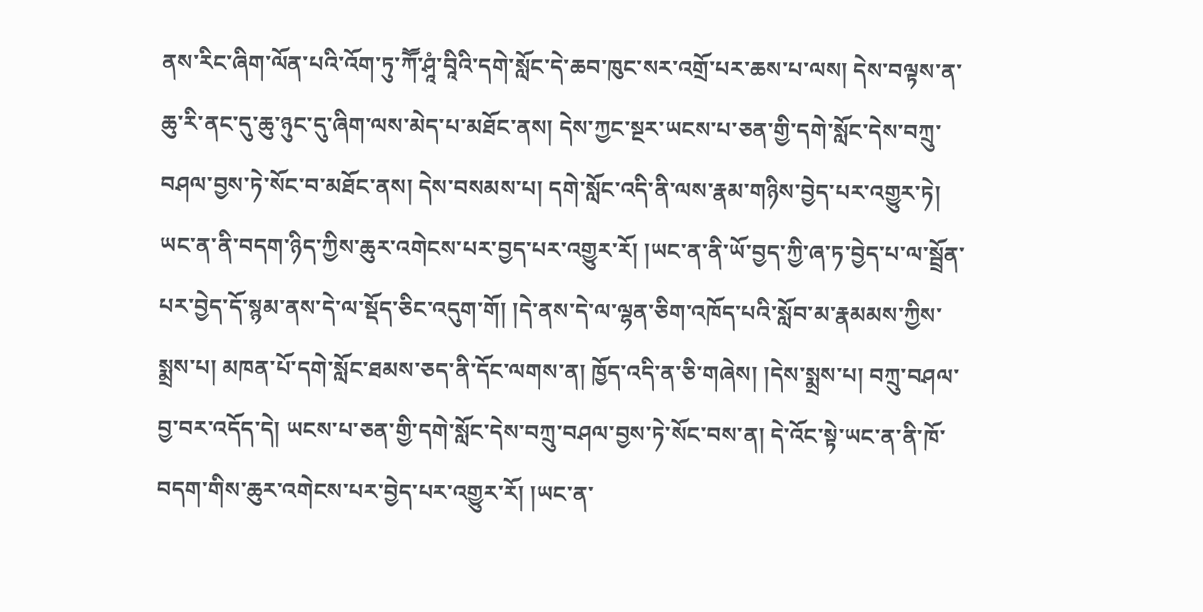ནས་རིང་ཞིག་ལོན་པའི་འོག་ཏུ་ཀཽ་ཤཱཾ་བཱིའི་དགེ་སློང་དེ་ཆབ་ཁུང་སར་འགྲོ་པར་ཆས་པ་ལས། དེས་བལྟས་ན་ཆུ་རི་ནང་དུ་ཆུ་ཉུང་དུ་ཞིག་ལས་མེད་པ་མཐོང་ནས། དེས་ཀྱང་སྔར་ཡངས་པ་ཅན་གྱི་དགེ་སློང་དེས་བཀྲུ་བཤལ་བྱས་ཏེ་སོང་བ་མཐོང་ནས། དེས་བསམས་པ། དགེ་སློང་འདི་ནི་ལས་རྣམ་གཉིས་བྱེད་པར་འགྱུར་ཏེ། ཡང་ན་ནི་བདག་ཉིད་ཀྱིས་ཆུར་འགེངས་པར་བྱད་པར་འགྱུར་རོ། །ཡང་ན་ནི་ཡོ་བྱད་ཀྱི་ཞ་ཏ་བྱེད་པ་ལ་སྦྲོན་པར་བྱེད་དོ་སྙམ་ནས་དེ་ལ་སྡོད་ཅིང་འདུག་གོ། །དེ་ནས་དེ་ལ་ལྷན་ཅིག་འཁོད་པའི་སློབ་མ་རྣམམས་ཀྱིས་སྨྲས་པ། མཁན་པོ་དགེ་སློང་ཐམས་ཅད་ནི་དོང་ལགས་ན། ཁྱོད་འདི་ན་ཅི་གཞེས། །དེས་སྨྲས་པ། བཀྲུ་བཤལ་བྱ་བར་འདོད་དེ། ཡངས་པ་ཅན་གྱི་དགེ་སློང་དེས་བཀྲུ་བཤལ་བྱས་ཏེ་སོང་བས་ན། དེ་འོང་སྟེ་ཡང་ན་ནི་ཁོ་བདག་གིས་ཆུར་འགེངས་པར་བྱེད་པར་འགྱུར་རོ། །ཡང་ན་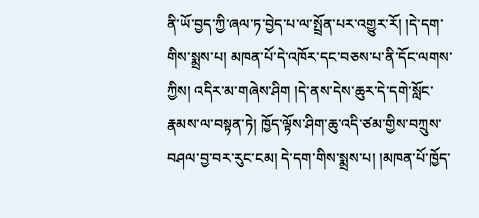ནི་ཡོ་བྱད་ཀྱི་ཞལ་ཏ་བྱེད་པ་ལ་སྤྲོན་པར་འགྱུར་རོ། །དེ་དག་གིས་སྨྲས་པ། མཁན་པོ་དེ་འཁོར་དང་བཅས་པ་ནི་དོང་ལགས་ཀྱིས། འདིར་མ་གཞེས་ཤིག །དེ་ནས་དེས་ཆུར་དེ་དགེ་སློང་རྣམས་ལ་བསྟན་ཏེ། ཁྱོད་ལྟོས་ཤིག་ཆུ་འདི་ཙམ་གྱིས་བཀྲུས་བཤལ་བྱ་བར་རུང་ངམ། དེ་དག་གིས་སྨྲས་པ། །མཁན་པོ་ཁྱོད་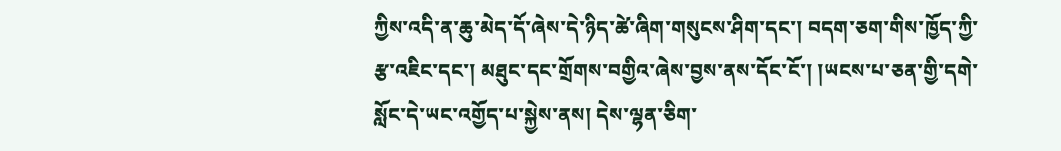ཀྱིས་འདི་ན་ཆུ་མེད་དོ་ཞེས་དེ་ཉིད་ཚེ་ཞིག་གསུངས་ཤིག་དང་། བདག་ཅག་གིས་ཁྱོད་ཀྱི་རྩ་འཇིང་དང་། མཐུང་དང་གྲོགས་བགྱིའ་ཞེས་བྱས་ནས་དོང་ངོ་། །ཡངས་པ་ཅན་གྱི་དགེ་སློང་དེ་ཡང་འགྱོད་པ་སྐྱེས་ནས། དེས་ལྷན་ཅིག་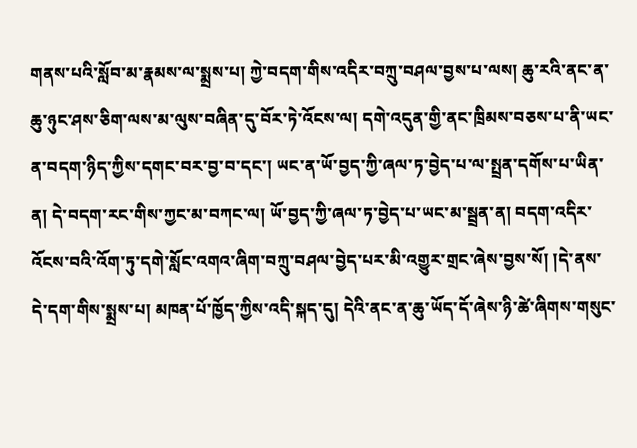གནས་པའི་སློབ་མ་རྣམས་ལ་སྨྲས་པ། ཀྱེ་བདག་གིས་འདིར་བཀྲུ་བཤལ་བྱས་པ་ལས། ཆུ་རའི་ནང་ན་ཆུ་ཉུང་ཤས་ཅིག་ལས་མ་ལུས་བཞིན་དུ་བོར་ཏེ་འོངས་ལ། དགེ་འདུན་གྱི་ནང་ཁྲིམས་བཅས་པ་ནི་ཡང་ན་བདག་ཉིད་ཀྱིས་དགང་བར་བྱ་བ་དང་། ཡང་ན་ཡོ་བྱད་ཀྱི་ཞལ་ཏ་བྱེད་པ་ལ་སྤྲན་དགོས་པ་ཡིན་ན། དེ་བདག་རང་གིས་ཀྱང་མ་བཀང་ལ། ཡོ་བྱད་ཀྱི་ཞལ་ཏ་བྱེད་པ་ཡང་མ་སྦྲན་ན། བདག་འདིར་འོངས་བའི་འོག་ཏུ་དགེ་སློང་འགའ་ཞིག་བཀྲུ་བཤལ་བྱེད་པར་མི་འགྱུར་གྲང་ཞེས་བྱས་སོ། །དེ་ནས་དེ་དག་གིས་སྨྲས་པ། མཁན་པོ་ཁྱོད་ཀྱིས་འདི་སྐད་དུ། དེའི་ནང་ན་ཆུ་ཡོད་དོ་ཞེས་ཉི་ཚེ་ཞིགས་གསུང་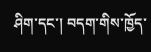ཤིག་དང་། བདག་གིས་ཁྱོད་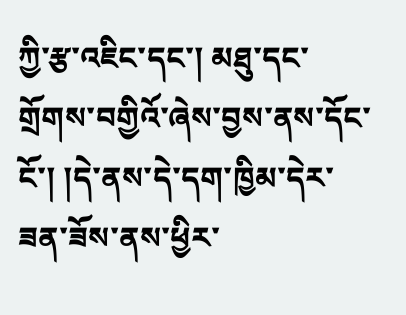ཀྱི་རྩ་འཇིང་དང་། མཐུ་དང་གྲོགས་བགྱིའོ་ཞེས་བྱས་ནས་དོང་ངོ་། །དེ་ནས་དེ་དག་ཁྱིམ་དེར་ཟན་ཟོས་ནས་ཕྱིར་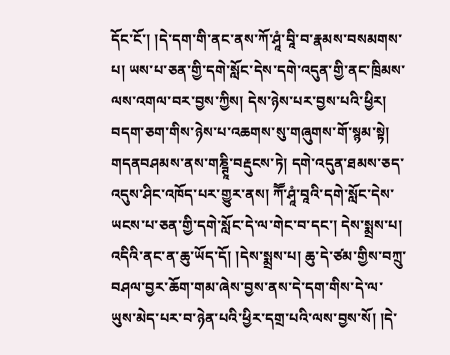དོང་ངོ་། །དེ་དག་གི་ནང་ནས་ཀོ་ཤཱཾ་བཱི་བ་རྣམས་བསམགས་པ། ཡས་པ་ཅན་གྱི་དགེ་སློང་དེས་དགེ་འདུན་གྱི་ནང་ཁྲིམས་ལས་འགལ་བར་བྱས་ཀྱིས། དེས་ཉེས་པར་བྱས་པའི་ཕྱིར། བདག་ཅག་གིས་ཉེས་པ་འཆགས་སུ་གཞུགས་གོ་སྙམ་སྟེ། གདནབཤམས་ནས་གཎྚཱི་བརྡུངས་ཏེ། དགེ་འདུན་ཐམས་ཅད་འདུས་ཤིང་འཁོད་པར་གྱུར་ནས། ཀཽ་ཤཱཾ་བཱའི་དགེ་སློང་དེས་ཡངས་པ་ཅན་གྱི་དགེ་སློང་དེ་ལ་གེང་བ་དང་། དེས་སྨྲས་པ། འདིའི་ནང་ན་ཆུ་ཡོད་དོ། །དེས་སྨྲས་པ། ཆུ་དེ་ཙམ་གྱིས་བཀྲུ་བཤལ་བྱར་ཆོག་གམ་ཞེས་བྱས་ནས་དེ་དག་གིས་དེ་ལ་ཡུས་མེད་པར་བ་ཉེན་པའི་ཕྱིར་དགྲ་པའི་ལས་བྱས་སོ། །དེ་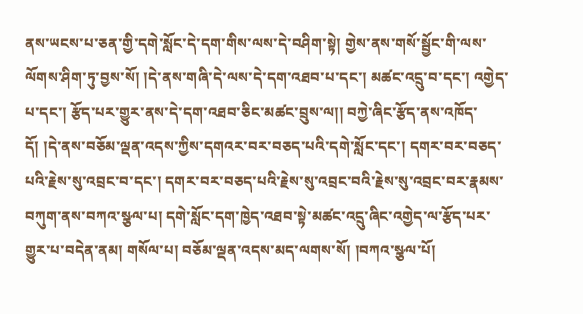ནས་ཡངས་པ་ཅན་གྱི་དགེ་སློང་དེ་དག་གིས་ལས་དེ་བཤིག་སྟེ། གྱེས་ནས་གསོ་སྦྱོང་གི་ལས་ལོགས་ཤིག་ཏུ་བྱས་སོ། །དེ་ནས་གཞི་དེ་ལས་དེ་དག་འཐབ་པ་དང་། མཚང་འདྲུ་བ་དང་། འགྱེད་པ་དང་། རྩོད་པར་གྱུར་ནས་དེ་དག་འཐབ་ཅིང་མཚང་བྲུས་ལ།། བཀྱེ་ཞིང་རྩོད་ནས་འཁོད་དོ། །དེ་ནས་བཅོམ་ལྡན་འདས་ཀྱིས་དགའར་བར་བཅད་པའི་དགེ་སློང་དང་། དགར་བར་བཅད་པའི་རྗེས་སུ་འབྲང་བ་དང་། དགར་བར་བཅད་པའི་རྗེས་སུ་འབྲང་བའི་རྗེས་སུ་འབྲང་བར་རྣམས་བཀུག་ནས་བཀའ་སྩལ་པ། དགེ་སློང་དག་ཁྱེད་འཐབ་སྟེ་མཚང་འདྲུ་ཞིང་འགྱེད་ལ་རྩོད་པར་གྱུར་པ་བདེན་ནམ། གསོལ་པ། བཅོམ་ལྡན་འདས་མད་ལགས་སོ། །བཀའ་སྩལ་པོ།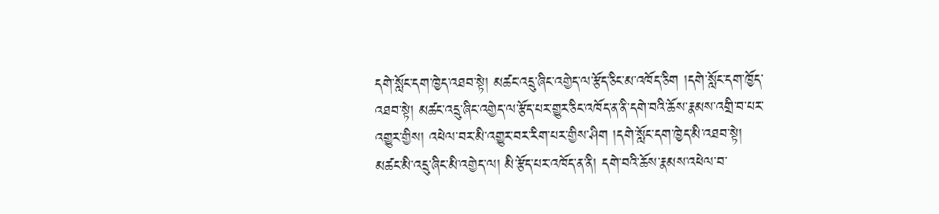དགེ་སློང་དག་ཁྱེད་འཐབ་སྟེ། མཚང་འདྲུ་ཞིང་འགྱེད་ལ་རྩོད་ཅིང་མ་འཁོད་ཅིག །དགེ་སློང་དག་ཁྱོད་འཐབ་སྟེ། མཚང་འདྲུ་ཞིང་འགྱེད་ལ་རྩོད་པར་གྱུར་ཅིང་འཁོད་ན་ནི་དགེ་བའི་ཆོས་རྣམས་འགྲི་བ་པར་འགྱུར་གྱིས། འཕེལ་བར་མི་འགྱུར་བར་རིག་པར་གྱིས་ཤིག །དགེ་སློང་དག་ཁྱེད་མི་འཐབ་སྟེ། མཚང་མི་འདྲུ་ཞིང་མི་འགྱེད་ལ། མི་རྩོད་པར་འཁོད་ན་ནི། དགེ་བའི་ཆོས་རྣམས་འཕེལ་བ་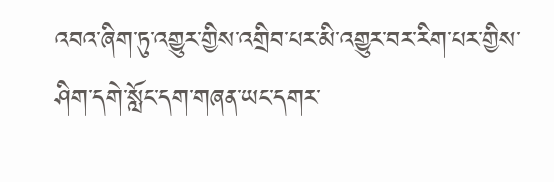འབའ་ཞིག་ཏུ་འགྱུར་གྱིས་འགྲིབ་པར་མི་འགྱུར་བར་རིག་པར་གྱིས་ཤིག་དགེ་སློང་དག་གཞན་ཡང་དགར་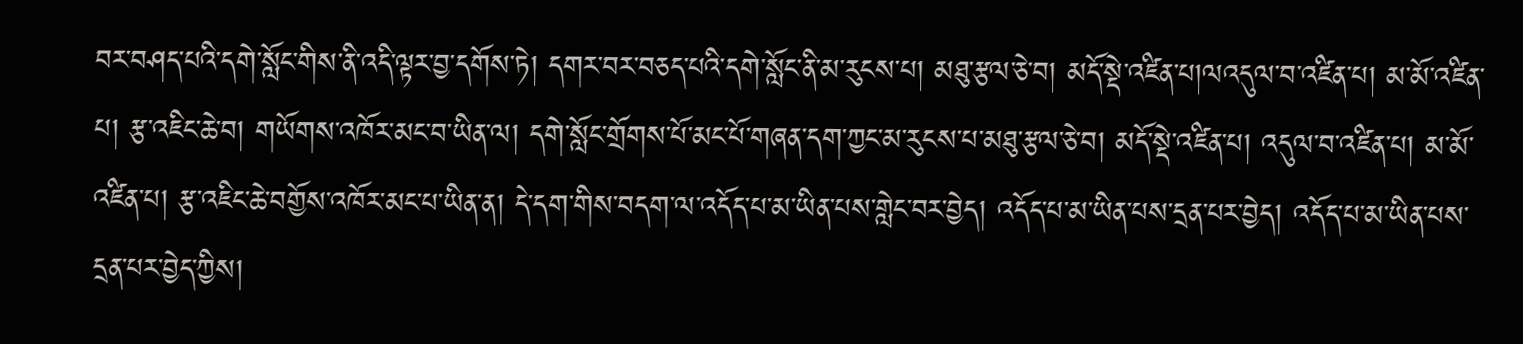བར་བཤད་པའི་དགེ་སློང་གིས་ནི་འདི་ལྟར་བྱ་དགོས་ཏེ། དགར་བར་བཅད་པའི་དགེ་སློང་ནི་མ་རུངས་པ། མཐུ་རྩལ་ཅེ་བ། མདོ་སྡེ་འཛིན་པ།ལའདུལ་བ་འཛིན་པ། མ་མོ་འཛིན་པ། རྩ་འཇིང་ཆེ་བ། གཡོགས་འཁོར་མང་བ་ཡིན་ལ། དགེ་སློང་གྲོགས་པོ་མང་པོ་གཞན་དག་ཀྱང་མ་རུངས་པ་མཐུ་རྩལ་ཅེ་བ། མདོ་སྡེ་འཛིན་པ། འདུལ་བ་འཛིན་པ། མ་མོ་འཛིན་པ། རྩ་འཇིང་ཆེ་བགྱོས་འཁོར་མང་པ་ཡིན་ན། དེ་དག་གིས་བདག་ལ་འདོད་པ་མ་ཡིན་པས་གླེང་བར་བྱེད། འདོད་པ་མ་ཡིན་པས་དྲན་པར་བྱེད། འདོད་པ་མ་ཡིན་པས་དྲན་པར་བྱེད་ཀྱིས།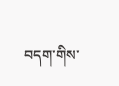བདག་གིས་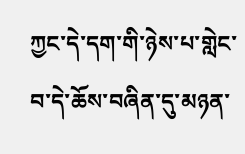ཀྱང་དེ་དག་གི་ཉེས་པ་གླེང་བ་དེ་ཆོས་བཞིན་དུ་མཉན་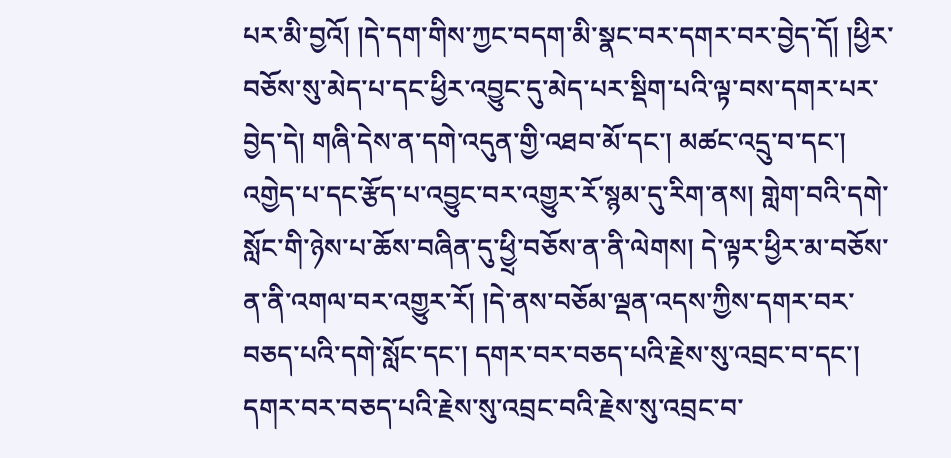པར་མི་བྱའོ། །དེ་དག་གིས་ཀྱང་བདག་མི་སྣང་བར་དགར་བར་བྱེད་དོ། །ཕྱིར་བཅོས་སུ་མེད་པ་དང་ཕྱིར་འབྱུང་དུ་མེད་པར་སྡིག་པའི་ལྟ་བས་དགར་པར་བྱེད་དེ། གཞི་དེས་ན་དགེ་འདུན་གྱི་འཐབ་མོ་དང་། མཚང་འདྲུ་བ་དང་། འགྱེད་པ་དང་རྩོད་པ་འབྱུང་བར་འགྱུར་རོ་སྙམ་དུ་རིག་ནས། གླེག་བའི་དགེ་སློང་གི་ཉེས་པ་ཆོས་བཞིན་དུ་ཕྱྲི་བཅོས་ན་ནི་ལེགས། དེ་ལྟར་ཕྱིར་མ་བཅོས་ན་ནི་འགལ་བར་འགྱུར་རོ། །དེ་ནས་བཅོམ་ལྡན་འདས་ཀྱིས་དགར་བར་བཅད་པའི་དགེ་སློང་དང་། དགར་བར་བཅད་པའི་རྗེས་སུ་འབྲང་བ་དང་། དགར་བར་བཅད་པའི་རྗེས་སུ་འབྲང་བའི་རྗེས་སུ་འབྲང་བ་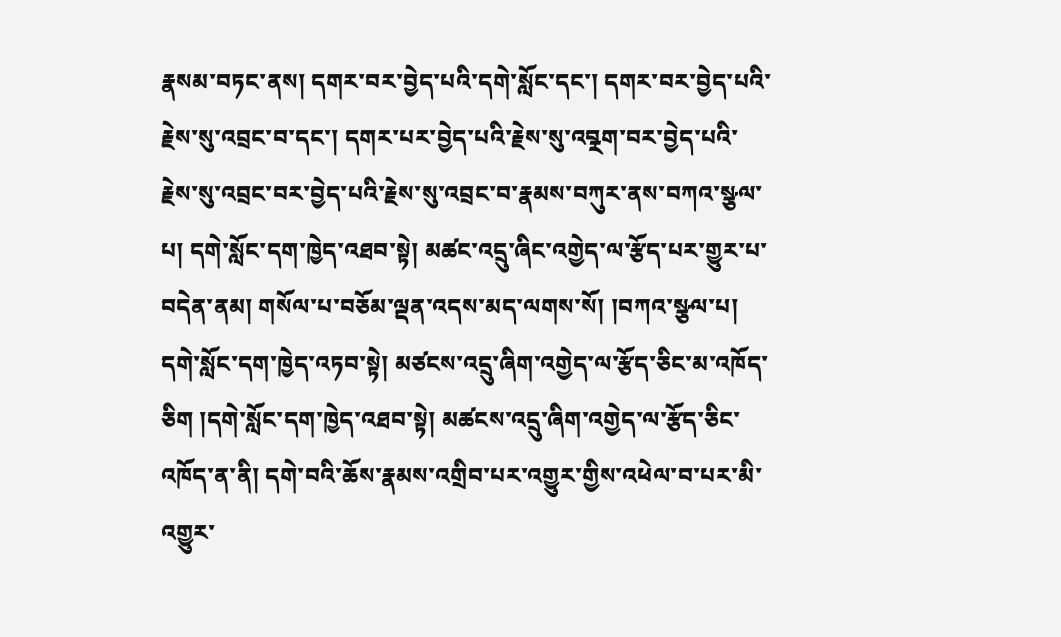རྣསམ་བཏང་ནས། དགར་བར་བྱེད་པའི་དགེ་སློང་དང་། དགར་བར་བྱེད་པའི་རྗེས་སུ་འབྲང་བ་དང་། དགར་པར་བྱེད་པའི་རྗེས་སུ་འབྼག་བར་བྱེད་པའི་རྗེས་སུ་འབྲང་བར་བྱེད་པའི་རྗེས་སུ་འབྲང་བ་རྣམས་བཀུར་ནས་བཀའ་སྩལ་པ། དགེ་སློང་དག་ཁྱེད་འཐབ་སྟེ། མཚང་འདྲུ་ཞིང་འགྱེད་ལ་རྩོད་པར་གྱུར་པ་བདེན་ནམ། གསོལ་པ་བཅོམ་ལྡན་འདས་མད་ལགས་སོ། །བཀའ་སྩལ་པ། དགེ་སློང་དག་ཁྱེད་འཏབ་སྟེ། མཙངས་འདྲུ་ཞིག་འགྱེད་ལ་རྩོད་ཅིང་མ་འཁོད་ཅིག །དགེ་སློང་དག་ཁྱེད་འཐབ་སྟེ། མཚངས་འདྲུ་ཞིག་འགྱེད་ལ་རྩོད་ཅིང་འཁོད་ན་ནི། དགེ་བའི་ཆོས་རྣམས་འགྲིབ་པར་འགྱུར་གྱིས་འཕེལ་བ་པར་མི་འགྱུར་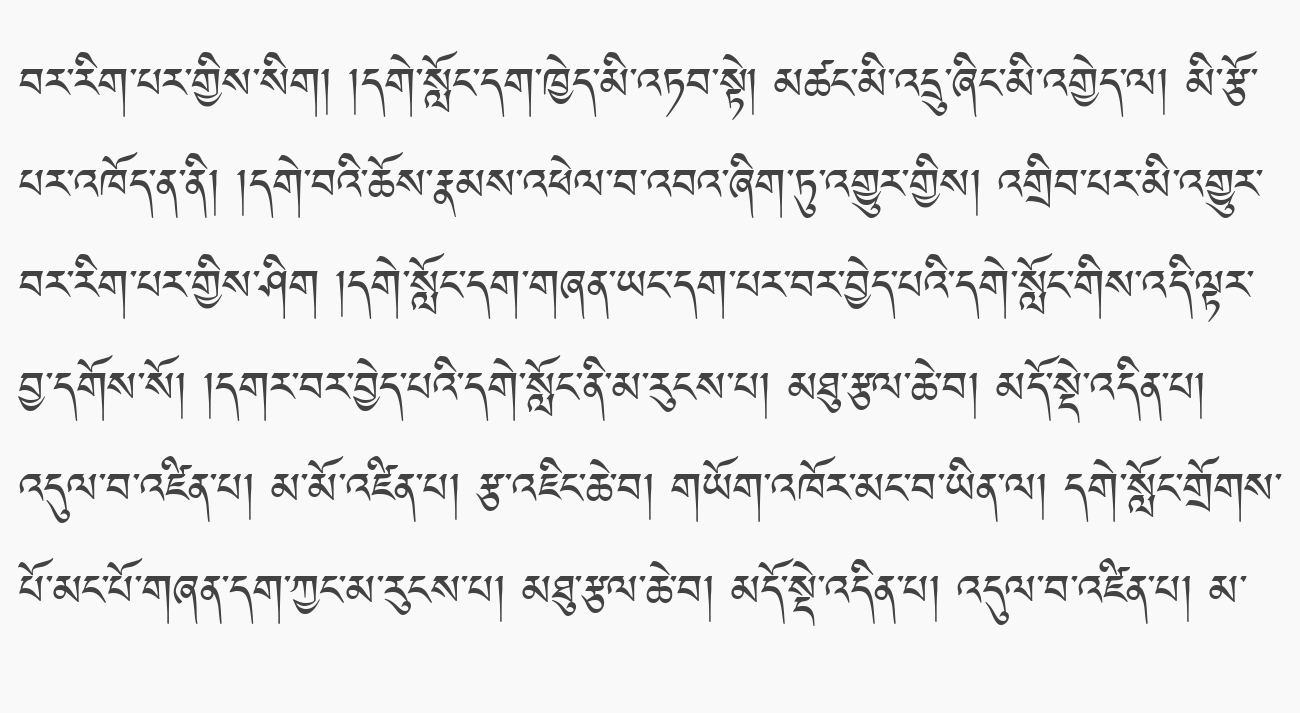བར་རིག་པར་གྱིས་སིག། །དགེ་སློང་དག་ཁྱེད་མི་འཏབ་སྟེ། མཚང་མི་འདྲུ་ཞིང་མི་འགྱེད་ལ། མི་རྩོ་པར་འཁོད་ན་ནི། །དགེ་བའི་ཆོས་རྣམས་འཕེལ་བ་འབའ་ཞིག་ཏུ་འགྱུར་གྱིས། འགྲིབ་པར་མི་འགྱུར་བར་རིག་པར་གྱིས་ཤིག །དགེ་སློང་དག་གཞན་ཡང་དག་པར་བར་བྱེད་པའི་དགེ་སློང་གིས་འདི་ལྟར་བྱ་དགོས་སོ། །དགར་བར་བྱེད་པའི་དགེ་སློང་ནི་མ་རུངས་པ། མཐུ་རྩལ་ཆེ་བ། མདོ་སྡེ་འདིན་པ། འདུལ་བ་འཛིན་པ། མ་མོ་འཛིན་པ། རྩ་འཇིང་ཆེ་བ། གཡོག་འཁོར་མང་བ་ཡིན་ལ། དགེ་སློང་གྲོགས་པོ་མང་པོ་གཞན་དག་ཀྱང་མ་རུངས་པ། མཐུ་རྩལ་ཆེ་བ། མདོ་སྡེ་འདིན་པ། འདུལ་བ་འཛིན་པ། མ་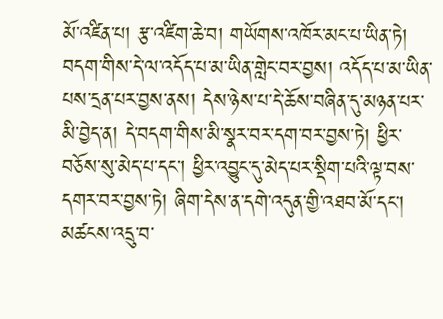མོ་འཛིན་པ། རྩ་འཛིག་ཆེ་བ། གཡོགས་འཁོར་མང་པ་ཡིན་ཏེ། བདག་གིས་དེ་ལ་འདོད་པ་མ་ཡིན་གླེང་བར་བྱས། འདོད་པ་མ་ཡིན་པས་དྲན་པར་བྱས་ནས། དེས་ཉེས་པ་དེ་ཆོས་བཞིན་དུ་མཉན་པར་མི་བྱེད་ན། དེ་བདག་གིས་མི་སྣར་བར་དག་བར་བྱས་ཏེ། ཕྱིར་བཅོས་སུ་མེད་པ་དང་། ཕྱིར་འབྱུང་དུ་མེད་པར་སྡིག་པའི་ལྟ་བས་དགར་བར་བྱས་ཏེ། ཞིག་དེས་ན་དགེ་འདུན་གྱི་འཐབ་མོ་དང་། མཚངས་འདྲུ་བ་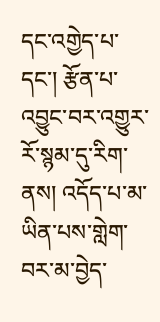དང་འགྱེད་པ་དང་། རྩོན་པ་འབྱུང་བར་འགྱུར་རོ་སྙམ་དུ་རིག་ནས། འདོད་པ་མ་ཡིན་པས་གླེག་བར་མ་བྱེད་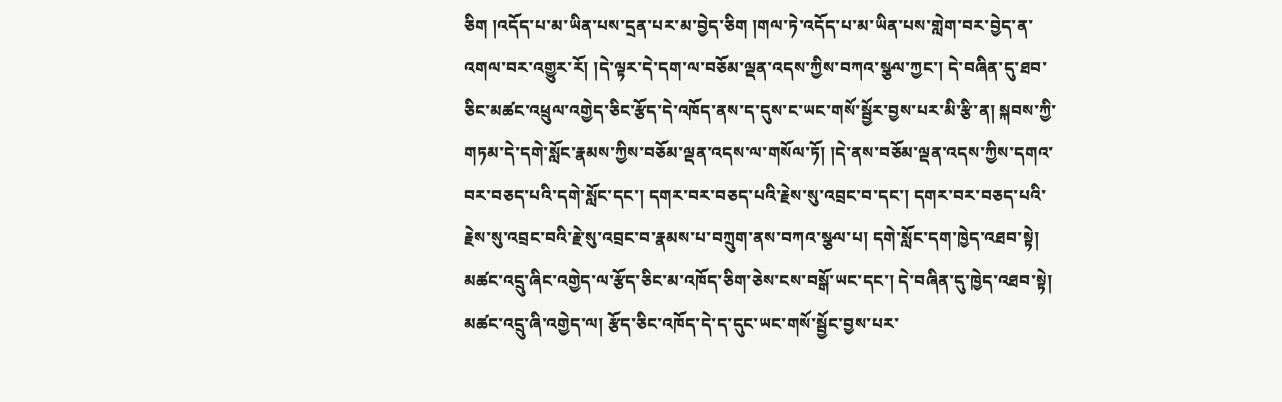ཅིག །འདོད་པ་མ་ཡིན་པས་དྲན་པར་མ་བྱེད་ཅིག །གལ་ཏེ་འདོད་པ་མ་ཡིན་པས་གླེག་བར་བྱེད་ན་འགལ་བར་འགྱུར་རོ། །དེ་ལྟར་དེ་དག་ལ་བཅོམ་ལྡན་འདས་ཀྱིས་བཀའ་སྩལ་ཀྱང་། དེ་བཞིན་དུ་ཐབ་ཅིང་མཚང་འཕྲུལ་འགྱེད་ཅིང་རྩོད་དེ་འཁོད་ནས་ད་དུས་ང་ཡང་གསོ་སྦྱོར་བྱས་པར་མི་རྩི་ན། སྐབས་ཀྱི་གཏམ་དེ་དགེ་སློང་རྣམས་ཀྱིས་བཅོམ་ལྡན་འདས་ལ་གསོལ་ཏོ། །དེ་ནས་བཅོམ་ལྡན་འདས་ཀྱིས་དགའ་བར་བཅད་པའི་དགེ་སློང་དང་། དགར་བར་བཅད་པའི་རྗེས་སུ་འབྲང་བ་དང་། དགར་བར་བཅད་པའི་རྗེས་སུ་འབྲང་བའི་རྗེ་སུ་འབྲང་བ་རྣམས་པ་བཀྲུག་ནས་བཀའ་སྩལ་པ། དགེ་སློང་དག་ཁྱེད་འཐབ་སྟེ། མཚང་འདྲུ་ཞིང་འགྱེད་ལ་རྩོད་ཅིང་མ་འཁོད་ཅིག་ཅེས་ངས་བསྒོ་ཡང་དང་། དེ་བཞིན་དུ་ཁྱེད་འཐབ་སྟེ། མཚང་འདྲུ་ཞི་འགྱེད་ལ། རྩོད་ཅིང་འཁོད་དེ་ད་དུང་ཡང་གསོ་སྦྱོང་བྱས་པར་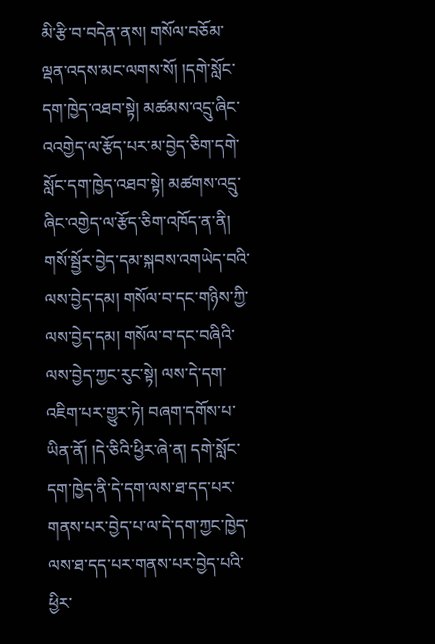མི་རྩི་བ་བདེན་ནས། གསོལ་བཅོམ་ལྡན་འདས་མང་ལགས་སོ། །དགེ་སློང་དག་ཁྱེད་འཐབ་སྟེ། མཚམས་འདྲུ་ཞིང་འའགྱེད་ལ་རྩོད་པར་མ་བྱེད་ཅིག་དགེ་སློང་དག་ཁྱེད་འཐབ་སྟེ། མཚགས་འདྲུ་ཞིང་འགྱེད་ལ་རྩོད་ཅིག་འཁོད་ན་ནི། གསོ་སྦྱོར་བྱེད་དམ་སྐབས་འགཡེད་བའི་ལས་བྱེད་དམ། གསོལ་བ་དང་གཉིས་ཀྱི་ལས་བྱེད་དམ། གསོལ་བ་དང་བཞིའི་ལས་བྱེད་ཀྱང་རུང་སྟེ། ལས་དེ་དག་འཇིག་པར་གྱུར་ཏེ། བཞག་དགོས་པ་ཡིན་ནོ། །དེ་ཅིའི་ཕྱིར་ཞེ་ན། དགེ་སློང་དག་ཁྱེད་ནི་དེ་དག་ལས་ཐ་དད་པར་གནས་པར་བྱེད་པ་ལ་དེ་དག་ཀྱང་ཁྱེད་ལས་ཐ་དད་པར་གནས་པར་བྱེད་པའི་ཕྱིར་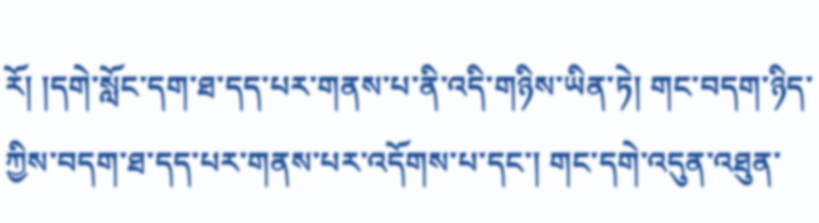རོ། །དགེ་སློང་དག་ཐ་དད་པར་གནས་པ་ནི་འདི་གཉིས་ཡིན་ཏེ། གང་བདག་ཉིད་ཀྱིས་བདག་ཐ་དད་པར་གནས་པར་འདོགས་པ་དང་། གང་དགེ་འདུན་འཐུན་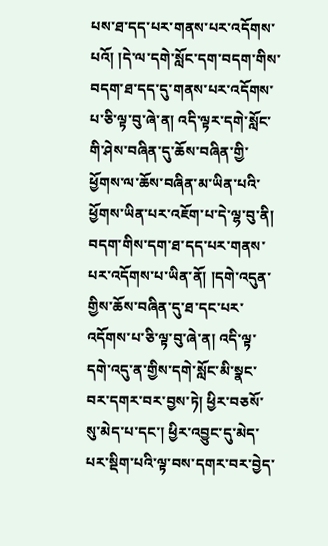པས་ཐ་དད་པར་གནས་པར་འདོགས་པའོ། །དེ་ལ་དགེ་སློང་དག་བདག་གིས་བདག་ཐ་དད་དུ་གནས་པར་འདོགས་པ་ཅི་ལྟ་བུ་ཞེ་ན། འདི་ལྟར་དགེ་སློང་གི་ཤེས་བཞིན་དུ་ཆོས་བཞིན་གྱི་ཕྱོགས་ལ་ཆོས་བཞིན་མ་ཡིན་པའི་ཕྱོགས་ཡིན་པར་འཇོག་པ་དེ་ལྷ་བུ་ནི། བདག་གིས་དག་ཐ་དད་པར་གནས་པར་འདོགས་པ་ཡིན་ནོ། །དགེ་འདུན་གྱིས་ཆོས་བཞིན་དུ་ཐ་དང་པར་འདོགས་པ་ཅི་ལྟ་བུ་ཞེ་ན། འདི་ལྟ་དགེ་འདུ་ན་གྱིས་དགེ་སློང་མི་སྣང་བར་དགར་བར་བྱས་ཏེ། ཕྱིར་བཅསོ་སུ་མེད་པ་དང་། ཕྱིར་འབྱུང་དུ་མེད་པར་སྡིག་པའི་ལྟ་བས་དགར་བར་བྱེད་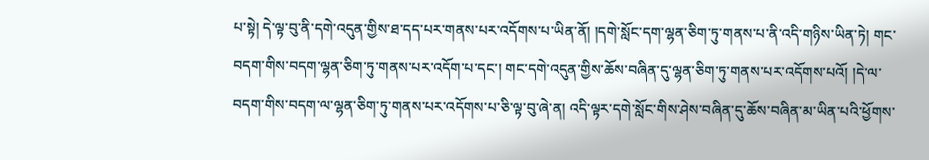པ་སྟེ། དེ་ལྟ་བུ་ནི་དགེ་འདུན་གྱིས་ཐ་དད་པར་གནས་པར་འདོགས་པ་ཡིན་ནོ། །དགེ་སློང་དག་ལྷན་ཅིག་ཏུ་གནས་པ་ནི་འདི་གཉིས་ཡིན་ཏེ། གང་བདག་གིས་བདག་ལྷན་ཅིག་ཏུ་གནས་པར་འདོག་པ་དང་། གང་དགེ་འདུན་གྱིས་ཆོས་བཞིན་དུ་ལྷན་ཅིག་ཏུ་གནས་པར་འདོགས་པའོ། །དེ་ལ་བདག་གིས་བདག་ལ་ལྷན་ཅིག་ཏུ་གནས་པར་འདོགས་པ་ཅི་ལྟ་བུ་ཞེ་ན། འདི་ལྟར་དགེ་སློང་གིས་ཤེས་བཞིན་དུ་ཆོས་བཞིན་མ་ཡིན་པའི་ཕྱོགས་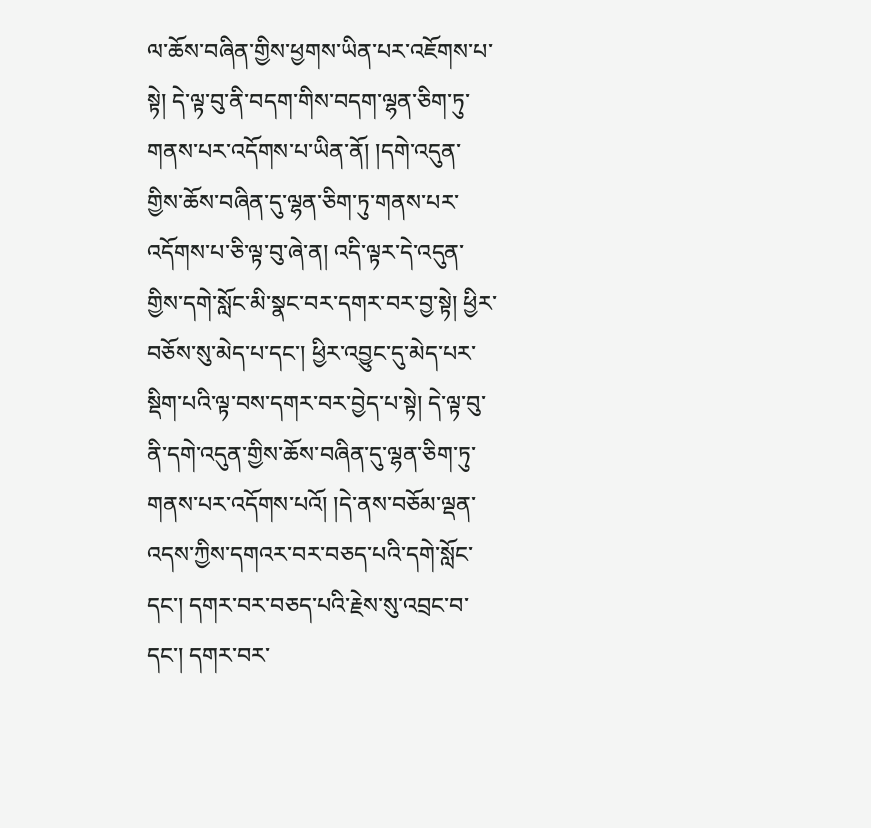ལ་ཆོས་བཞིན་གྱིས་ཕྱགས་ཡིན་པར་འཇོགས་པ་སྟེ། དེ་ལྟ་བུ་ནི་བདག་གིས་བདག་ལྷན་ཅིག་ཏུ་གནས་པར་འདོགས་པ་ཡིན་ནོ། །དགེ་འདུན་གྱིས་ཆོས་བཞིན་དུ་ལྷན་ཅིག་ཏུ་གནས་པར་འདོགས་པ་ཅི་ལྟ་བུ་ཞེ་ན། འདི་ལྟར་དེ་འདུན་གྱིས་དགེ་སློང་མི་སྣང་བར་དགར་བར་བྱ་སྟེ། ཕྱིར་བཅོས་སུ་མེད་པ་དང་། ཕྱིར་འབྱུང་དུ་མེད་པར་སྡིག་པའི་ལྟ་བས་དགར་བར་བྱེད་པ་སྟེ། དེ་ལྟ་བུ་ནི་དགེ་འདུན་གྱིས་ཆོས་བཞིན་དུ་ལྷན་ཅིག་ཏུ་གནས་པར་འདོགས་པའོ། །དེ་ནས་བཅོམ་ལྡན་འདས་ཀྱིས་དགའར་བར་བཅད་པའི་དགེ་སློང་དང་། དགར་བར་བཅད་པའི་རྗེས་སུ་འབྲང་བ་དང་། དགར་བར་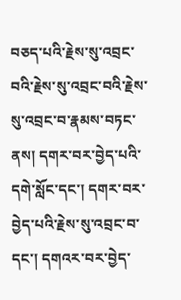བཅད་པའི་རྗེས་སུ་འབྲང་བའི་རྗེས་སུ་འབྲང་བའི་རྗེས་སུ་འབྲང་བ་རྣམས་བཏང་ནས། དགར་བར་བྱེད་པའི་དགེ་སློང་དང་། དགར་བར་བྱེད་པའི་རྗེས་སུ་འབྲང་བ་དང་། དགའར་བར་བྱེད་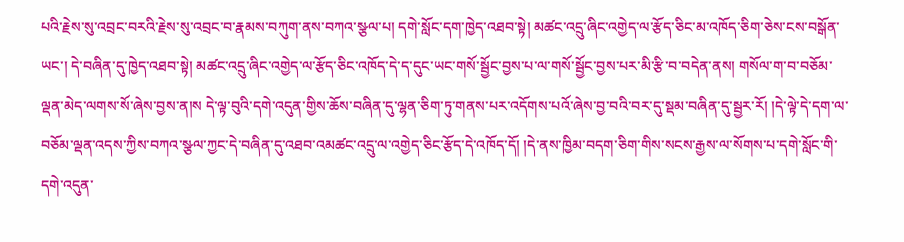པའི་རྗེས་སུ་འབྲང་བརའི་རྗེས་སུ་འབྲང་བ་རྣམས་བཀུག་ནས་བཀའ་སྩལ་པ། དགེ་སློང་དག་ཁྱེད་འཐབ་སྟེ། མཚང་འདྲུ་ཞིང་འགྱེད་ལ་རྩོད་ཅིང་མ་འཁོད་ཅིག་ཅེས་ངས་བསྒོན་ཡང་། དེ་བཞིན་དུ་ཁྱེད་འཐབ་སྟེ། མཚང་འདྲུ་ཞིང་འགྱེད་ལ་རྩོད་ཅིང་འཁོད་དེ་ད་དུང་ཡང་གསོ་སྦྱོང་བྱས་པ་ལ་གསོ་སྦྱོང་བྱས་པར་མི་རྩི་བ་བདེན་ནས། གསོལ་ག་བ་བཅོམ་ལྡན་མེད་ལགས་སོ་ཞེས་བྱས་ན།ས དེ་ལྟ་བུའི་དགེ་འདུན་གྱིས་ཆོས་བཞིན་དུ་ལྷན་ཅིག་ཏུ་གནས་པར་འདོགས་པའོ་ཞེས་བྱ་བའི་བར་དུ་སྡམ་བཞིན་དུ་སྦྱར་རོ། །དེ་ལྟེ་དེ་དག་ལ་བཅོམ་ལྡན་འདས་ཀྱིས་བཀའ་སྩལ་ཀྱང་དེ་བཞིན་དུ་འཐབ་འམཚང་འདྲུ་ལ་འགྱེད་ཅིང་རྩོད་དེ་འཁོད་དོ། །དེ་ནས་ཁྱིམ་བདག་ཅིག་གིས་སངས་རྒྱས་ལ་སོགས་པ་དགེ་སློང་གི་དགེ་འདུན་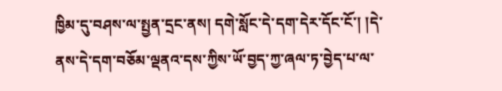ཁྱིམ་དུ་བཤས་ལ་སྤྱན་དྲང་ནས། དགེ་སློང་དེ་དག་དེར་དོང་ངོ་། །དེ་ནས་དེ་དག་བཅོམ་ལྡནའ་དས་ཀྱིས་ཡོ་བྱད་ཀྱ་ཞལ་ཏ་བྱེད་པ་ལ་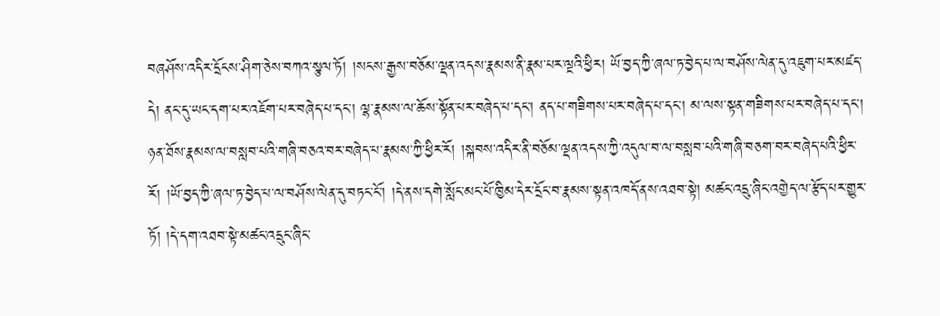བཞཤོས་འདིར་དྲོངས་ཤིག་ཅེས་བཀའ་སྩལ་ཏོ། །སངས་རྒྱས་བཅོམ་ལྡན་འདས་རྣམས་ནི་རྣམ་པར་ལྔའི་ཕྱིར། ཡོ་བྱད་ཀྱི་ཞལ་ཏ་བྱེད་པ་ལ་བཤོས་ལེན་དུ་འཇུག་པར་མཛད་དེ། ནང་དུ་ཡང་དག་པར་འཇོག་པར་བཞེད་པ་དང་། ལྷ་རྣམས་ལ་ཆོས་སྟོན་པར་བཞེད་པ་དང་། ནད་པ་གཟིགས་པར་བཞེད་པ་དང་། མ་ལས་སྟན་གཟིགས་པར་བཞེད་པ་དང་། ཉན་ཐོས་རྣམས་ལ་བསླབ་པའི་གཞི་བཅའ་བར་བཞེད་པ་རྣམས་ཀྱི་ཕྱིར་རོ། །སྐབས་འདིར་ནི་བཅོམ་ལྡན་འདས་ཀྱི་འདུལ་བ་ལ་བསླབ་པའི་གཞི་བཅག་བར་བཞེད་པའི་ཕྱིར་རོ། །ཡོ་བྱད་ཀྱི་ཞལ་ཏ་བྱེད་པ་ལ་བཤོས་ལེན་དུ་བཏང་ངོ་། །དེ་ནས་དགེ་སློང་མང་པོ་ཁྱིམ་དེར་དྲོང་བ་རྣམས་སྟན་འཁདོ་ནས་འཐབ་སྟེ། མཚང་འདྲུ་ཞིང་འགྱེད་ལ་རྩོད་པར་གྱུར་ཏོ། །དེ་དག་འཐབ་སྟེ་མཚང་འདྲུང་ཞིང་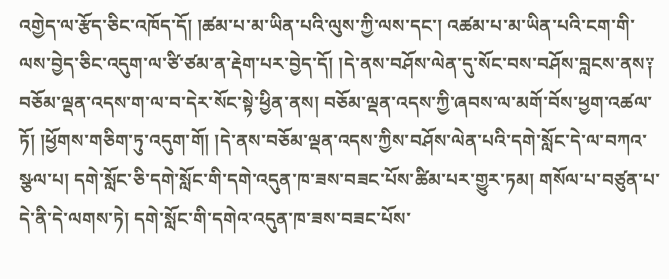འགྱེད་ལ་རྩོད་ཅིང་འཁོད་དོ། །ཚམ་པ་མ་ཡིན་པའི་ལུས་ཀྱི་ལས་དང་། འཚམ་པ་མ་ཡིན་པའི་ངག་གི་ལས་བྱེད་ཅིང་འདུག་ལ་ཙི་ཙམ་ན་རྡེག་པར་བྱེད་དོ། །དེ་ནས་བཤོས་ལེན་དུ་སོང་བས་བཤོས་བླངས་ནས༑ བཅོམ་ལྡན་འདས་ག་ལ་བ་དེར་སོང་སྟེ་ཕྱིན་ནས། བཅོམ་ལྡན་འདས་ཀྱི་ཞབས་ལ་མགོ་བོས་ཕྱག་འཚལ་ཏོ། །ཕྱོགས་གཅིག་ཏུ་འདུག་གོ། །དེ་ནས་བཅོམ་ལྡན་འདས་ཀྱིས་བཤོས་ལེན་པའི་དགེ་སློང་དེ་ལ་བཀའ་སྩལ་པ། དགེ་སློང་ཅི་དགེ་སློང་གི་དགེ་འདུན་ཁ་ཟས་བཟང་པོས་ཚིམ་པར་གྱུར་ཏམ། གསོལ་པ་བཙུན་པ་དེ་ནི་དེ་ལགས་ཏེ། དགེ་སློང་གི་དགེའ་འདུན་ཁ་ཟས་བཟང་པོས་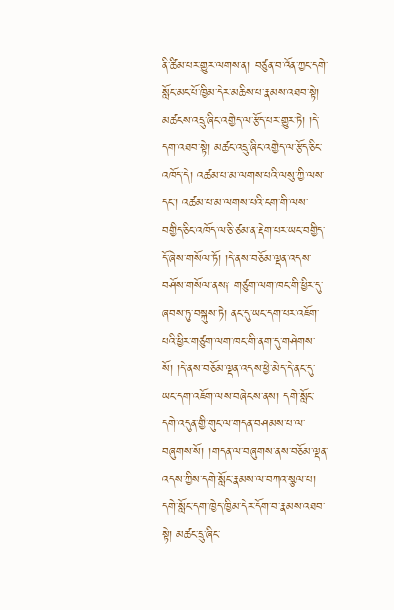ནི་ཚིམ་པར་གྱུར་ལགས་ན། བཙུན་བ་འོན་ཀྱང་དགེ་སློང་མང་པོ་ཁྱིམ་དེར་མཆིས་པ་རྣམས་འཐབ་སྟེ། མཚངས་འདྲུ་ཞིང་འགྱེད་ལ་རྩོད་པར་གྱུར་ཏེ། །དེ་དག་འཐབ་སྟེ། མཚང་འདྲུ་ཞིང་འགྱེད་ལ་རྩོད་ཅིང་འཁོད་དེ། འཚམ་པ་མ་ལགས་པའི་ལསུ་ཀྱི་ལས་དང་། འཚམ་པ་མ་ལགས་པའི་ངག་གི་ལས་བགྱིད་ཅིང་འཁོད་ལ་ཅི་ཙམ་ན་རྡེག་པར་ཡང་བགྱིད་དོ་ཞེས་གསོལ་ཏོ། །དེ་ནས་བཅོམ་ལྡན་འདས་བཤོས་གསོལ་ནས༑ གཙུག་ལག་ཁང་གི་ཕྱིར་དུ་ཞབས་ཏུ་བསྐུས་ཏེ། ནང་དུ་ཡང་དག་པར་འཇོག་པའི་ཕྱིར་གཙུག་ལག་ཁང་གི་ནག་དུ་གཤེགས་སོ། །དེ་ནས་བཅོམ་ལྡན་འདས་ཕྱེ་མེད་དེ་ནང་དུ་ཡང་དག་འཇོག་ལས་བཞེངས་ནས། དགེ་སློང་དགེ་འདུན་གྱི་གུང་ལ་གདན་བཤམས་པ་ལ་བཞུགས་སོ། །གདན་ལ་བཞུགས་ནས་བཅོམ་ལྡན་འདས་ཀྱིས་དགེ་སློང་རྣམས་ལ་བཀའ་སྩལ་པ། དགེ་སློང་དག་ཁྱེད་ཁྱིམ་དེར་དོག་བ་རྣམས་འཐབ་སྟེ། མཚང་དྲུ་ཞིང་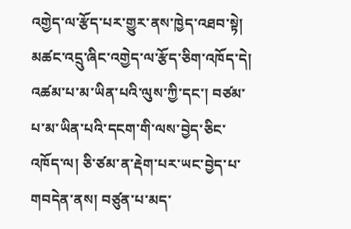འགྱེད་ལ་རྩོད་པར་གྱུར་ནས་ཁྱེད་འཐབ་སྟེ། མཚང་འདྲུ་ཞིང་འགྱེད་ལ་རྩོད་ཅིག་འཁོད་དེ། འཚམ་པ་མ་ཡིན་པའི་ལུས་ཀྱི་དང་། བཙམ་པ་མ་ཡིན་པའི་དངག་གི་ལས་བྱེད་ཅིང་འཁོད་ལ། ཅི་ཙམ་ན་རྡེག་པར་ཡང་བྱེད་པ་གབདེན་ནས། བཙུན་པ་མད་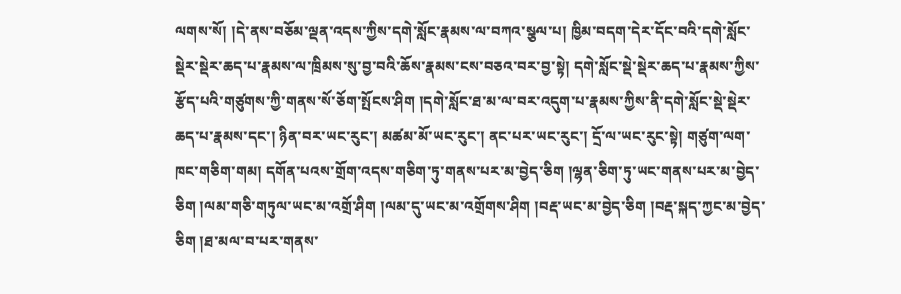ལགས་སོ། །དེ་ནས་བཅོམ་ལྡན་འདས་ཀྱིས་དགེ་སློང་རྣམས་ལ་བཀའ་སྩལ་པ། ཁྱིམ་བདག་དེར་དོང་བའི་དགེ་སློང་སྡེར་སྡེར་ཆད་པ་རྣམས་ལ་ཁྲིམས་སུ་བྱ་བའི་ཆོས་རྣམས་ངས་བཅའ་བར་བྱ་སྟེ། དགེ་སློང་སྡེ་སྡེར་ཆད་པ་རྣམས་ཀྱིས་རྩོད་པའི་གཙུགས་ཀྱི་གནས་སོ་ཅོག་སྤོངས་ཤིག །དགེ་སློང་ཐ་མ་ལ་བར་འདུག་པ་རྣམས་ཀྱིས་ནི་དགེ་སློང་སྡེ་སྡེར་ཆད་པ་རྣམས་དང་། ཉིན་བར་ཡང་རུང་། མཚམ་མོ་ཡང་རུང་། ནང་པར་ཡང་རུང་། དྲོ་ལ་ཡང་རུང་སྟེ། གཙུག་ལག་ཁང་གཅིག་གམ། དགོན་པའས་གྲོག་འདས་གཅིག་ཏུ་གནས་པར་མ་བྱེད་ཅིག །ལྷན་ཅིག་ཏུ་ཡང་གནས་པར་མ་བྱེད་ཅིག །ལམ་གཅི་གཏུལ་ཡང་མ་འགྲོ་ཤིག །ལམ་དུ་ཡང་མ་འགྲོགས་ཤིག །བརྡ་ཡང་མ་བྱེད་ཅིག །བརྡ་སྐད་ཀྱང་མ་བྱེད་ཅིག །ཐ་མལ་བ་པར་གནས་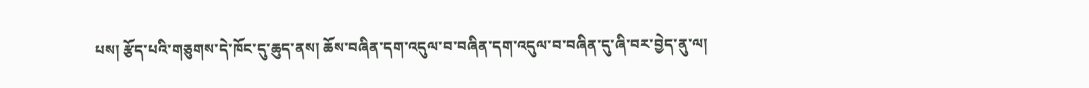པས། རྩོད་པའི་གཅུགས་དེ་ཁོང་དུ་ཆུད་ནས། ཆོས་བཞིན་དག་འདུལ་བ་བཞིན་དག་འདུལ་བ་བཞིན་དུ་ཞི་བར་བྱེད་ནུ་ལ།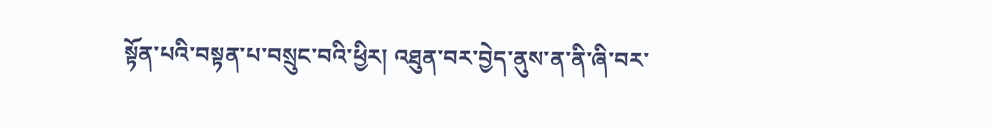སྟོན་པའི་བསྟན་པ་བསྲུང་བའི་ཕྱིར། འཐུན་བར་བྱེད་ནུས་ན་ནི་ཞི་བར་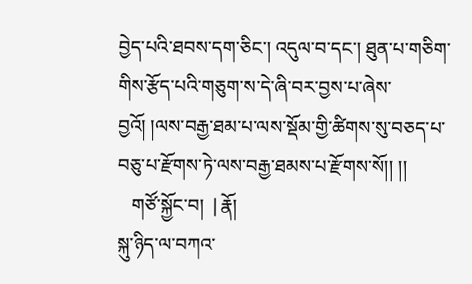བྱེད་པའི་ཐབས་དག་ཅིང་། འདུལ་བ་དང་། ཐུན་པ་གཅིག་གིས་རྩོད་པའི་གཅུག་ས་དེ་ཞི་བར་བྱས་པ་ཞེས་བྱའོ། །ལས་བརྒྱ་ཐམ་པ་ལས་སྡོམ་གྱི་ཚིགས་སུ་བཅད་པ་བཅུ་པ་རྫོགས་ཏེ་ལས་བརྒྱ་ཐམས་པ་རྫོགས་སོ།། །།
   གཙོ་སྐྱོང་བ།  | རྣོ།
སྐུ་ཉིད་ལ་བཀའ་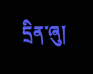དྲིན་ཞུ།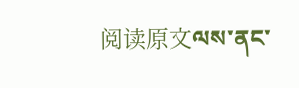阅读原文ལས་ནང་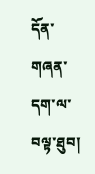དོན་གཞན་དག་ལ་བལྟ་ཐུབ།